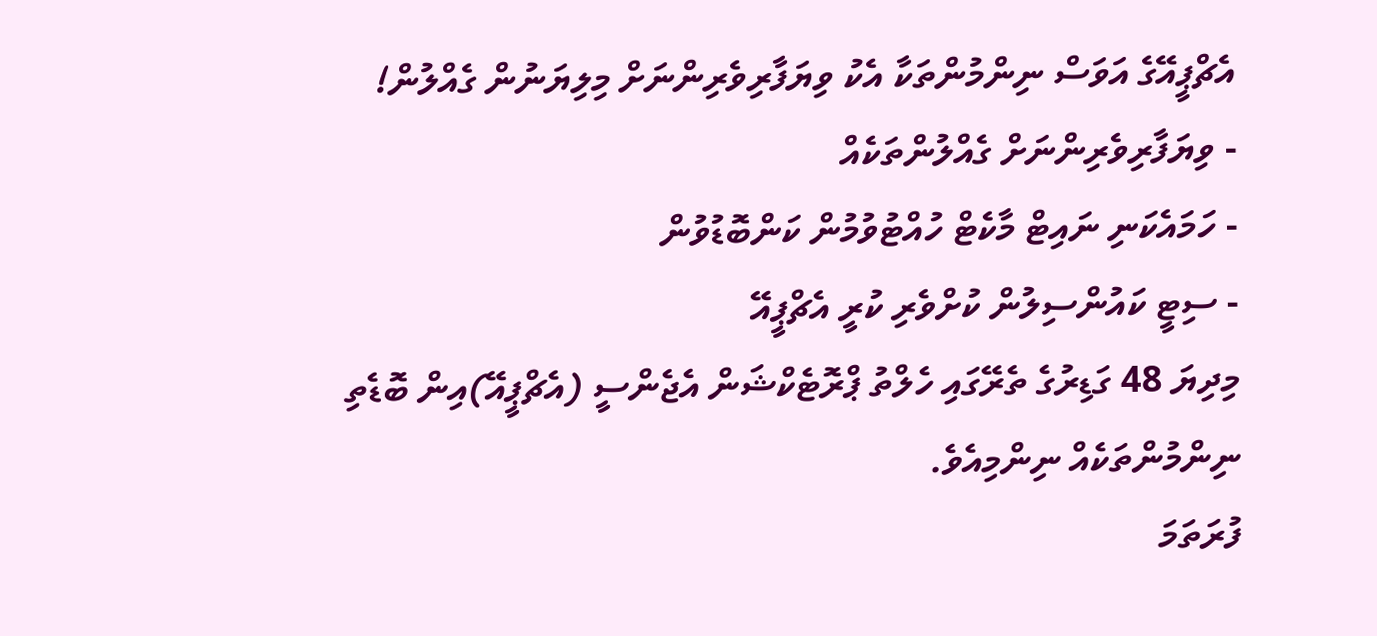އެޗްޕީއޭގެ އަވަސް ނިންމުންތަކާ އެކު ވިޔަފާރިވެރިންނަށް މިލިޔަނުން ގެއްލުން!
- ވިޔަފާރިވެރިންނަށް ގެއްލުންތަކެއް
- ހަމައެކަނި ނައިޓް މާކެޓް ހުއްޓުވުމުން ކަންބޮޑުވުން
- ސިޓީ ކައުންސިލުން ކުށްވެރި ކުރީ އެޗްޕީއޭ
މިދިޔަ 48 ގަޑިރުގެ ތެރޭގައި ހެލްތު ޕްރޮޓެކްޝަން އެޖެންސީ (އެޗްޕީއޭ)އިން ބޮޑެތި ނިންމުންތަކެއް ނިންމިއެވެ.
ފުރަތަމަ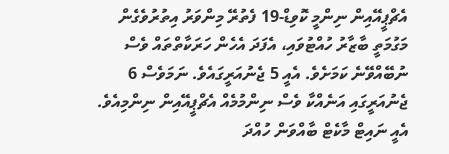އެޗްޕީއޭއިން ނިންމީ ކޮވިޑް-19 ފެތުރޭ މިންވަރު އިތުރުވެގެން މަގުމަތީ ބާޒާރު ހުއްޓުވައި، އެފަދަ އެހެން ހަރަކާތްތައް ވެސް ނުބޭއްވޭނެ ކަމަށެވެ. އެއީ 5 ޖެނުއަރީގައެވެ. ނަމަވެސް 6 ޖެނުއަރީގައި އަނެއްކާ ވެސް ނިންމުމެއް އެޗްޕީއޭއިން ނިންމިއެވެ. އެއީ ނައިޓް މާކެޓް ބާއްވަން ހުއްދަ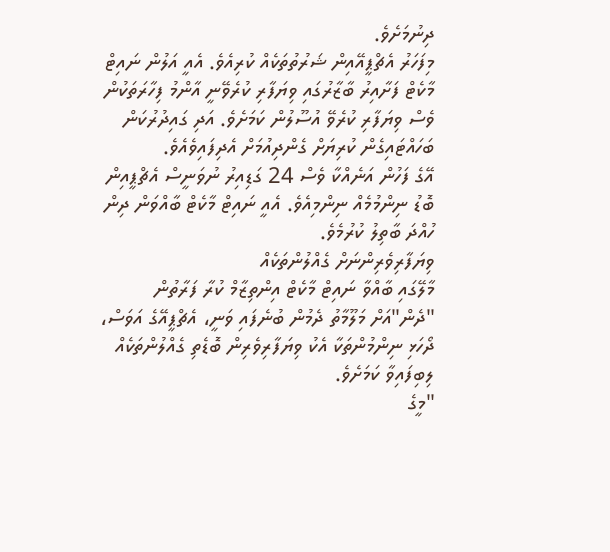ދިނުމަށެވެ.
މިފަހަރު އެޗްޕީއޭއިން ޝަރުތުތަކެއް ކުރިއެވެ. އެއީ އަލުން ނައިޓް މާކެޓް ފަށާއިރު ބާޒާރުގައި ވިޔަފާރި ކުރެވޭނީ އާންމު ފިހާރަތަކުން ވެސް ވިޔަފާރި ކުރެވޭ އުސޫލުން ކަމަށެވެ. އަދި ގައިދުރުކަން ބަހައްޓައިގެން ކުރިޔަށް ގެންދިއުމަށް އެދިފައިވެއެވެ.
އޭގެ ފަހުން އަނެއްކާ ވެސް 24 ގަޑިއިރު ނުވަނީސް އެޗްޕީއިން ބޮޑު ނިންމުމެއް ނިންމިއެވެ. އެއީ ނައިޓް މާކެޓް ބާއްވަން ދިން ހުއްދަ ބާތިލު ކުރުމެވެ.
ވިޔަފާރިވެރިންނަށް ގެއްލުންތަކެއް
މާލޭގައި ބާއްވާ ނައިޓް މާކެޓް އިންތިޒާމް ކުރާ ފަރާތުން "ދެން"އަށް މަލޫމާތު ދެމުން ބުނެފައި ވަނީ، އެޗްޕީއޭގެ އަވަސް، ދޯހަޅި ނިންމުންތަކާ އެކު ވިޔަފާރިވެރިން ބޮޑެތި ގެއްލުންތަކެއް ލިބިފައިވާ ކަމަށެވެ.
"މީގެ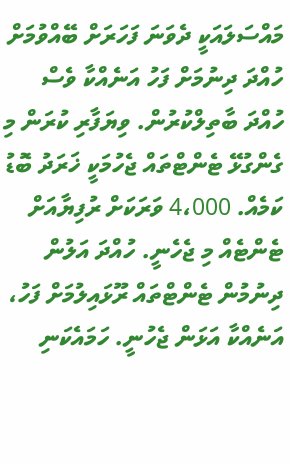މައްސަލައަކީ ދެވަނަ ފަހަރަށް ބޭއްވުމަށް ހުއްދަ ދިނުމަށް ފަހު އަނެއްކާ ވެސް ހުއްދަ ބާތިލްކުރުން. ވިޔަފާރި ކުރަން މި ގެންގުޅޭ ޓެންޓްތައް ޖެހުމަކީ ޚަރަދު ބޮޑު ކަމެއް. 4،000 ވަރަކަށް ރުފިޔާއަށް ޓެންޓެއް މި ޖެހެނީ. ހުއްދަ އަލުން ދިނުމުން ޓެންޓްތައް ރޫޅައިލުމަށް ފަހު، އަނެއްކާ އަޅަން ޖެހުނީ. ހަމައެކަނި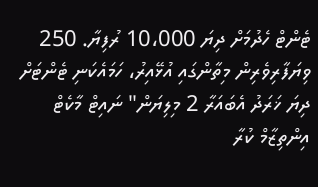ޓެންޓް ހެދުމަށް ދިޔަ 10،000 ރުފިޔާ. 250 ވިޔަފާރިވެރިން މިތާންގައި އުޅޭއިރު، ހަމައެކަނި ޓެންޓަށް ދިޔަ ޚަރަދު އެބައަރާ 2 މިލިޔަން" ނައިޓް މާކެޓް އިންތިޒާމް ކުރާ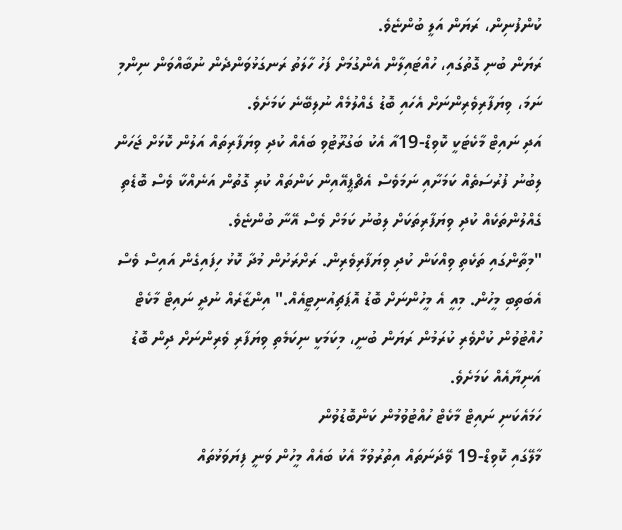ކުންފުނިން، ރަޔަން އަލީ ބުންޏެވެ.
ރަޔަން ބުނި ގޮތުގައި، ހުއްޓައިލާން އެންގުމަށް ފަހު ހާލަތު ރަނގަޅުވަންދެން ނުބާއްވަން ނިންމި ނަމަ، ވިޔަފާރިވެރިންނަށް އެހައި ބޮޑު ގެއްލުމެއް ނުލިބޭނެ ކަމަށެވެ.
އަދި ނައިޓް މާކެޓަކީ ކޮވިޑް-19އާ އެކު ބަގުރޫޓުވި ބައެއް ކުދި ވިޔަފާރިތައް އަލުން ކޮޅަށް ޖަހަން ލިބުނު ފުރުސަތެއް ކަމަށާއި ނަމަވެސް އެޗްޕީއޭއިން ކަންތައް ކުރި ގޮތުން އަނެއްކާ ވެސް ބޮޑެތި ގެއްލުންތަކެއް ކުދި ވިޔަފާރިތަކަށް ލިބުނު ކަމަށް ވެސް އޭނާ ބުންޏެވެ.
"މިތާންގައި ތަކެތި ވިއްކަން ކުދި ވިޔަފާރިވެރިން. ރަށްރަށުން މުދާ ކޮޅު ހިފައިގެން އައިސް ވެސް އެބަތިބި މީހުން. މިއީ އެ މީހުންނަށް ބޮޑު އޮޕަޗިއުނިޓީއެއް." އިންޒާރެއް ނުދީ ނައިޓް މާކެޓް ހުއްޓުވުން ކުށްވެރި ކުރަމުން ރަޔަން ބުނީ، މިކަމަކީ ނިކަމެތި ވިޔަފާރި ވެރިންނަށް ދިން ބޮޑު އަނިޔާއެއް ކަމަށެވެ.
ހަމައެކަނި ނައިޓް މާކެޓް ހުއްޓުވުމުން ކަންބޮޑުވުން
މާލޭގައި ކޮވިޑް-19 ވޭދަނަތައް އިތުރުވުމާ އެކު ބައެއް މީހުން ވަނީ ފިޔަވަޅުތައް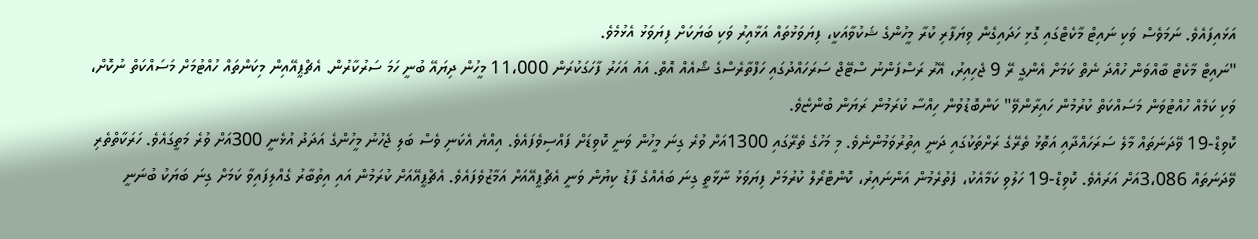އަޅައިފައެވެ. ނަމަވެސް ވަކި ނައިޓް މާކެޓްގައި ގޮޅި ހަދައިގެން ވިޔަފާރި ކުރާ މީހުންގެ ޝަކުވާއަކީ، ފިޔަވަޅުތައް އަޅާއިރު ވަކި ބަޔަކަށް ފިޔަވަޅު އެޅުމެވެ.
"ނައިޓް މާކެޓް ބާއްވަން ހުއްދަ ނެތް ކަމަށް އެންގީ ރޭ 9 ޖެހިއިރު، އޭރު ރަސްފަންނު ސްޓޭޖް ސަރަހައްދުގައި ހަފްތާރެސްގެ ޝޯއެއް އޮތް. އައު އަހަރު ފާހަގަކުރަން 11،000 މީހުން ދިޔައޭ ބުނީ ހަމަ ސަރުކާރުން. އެޗްޕީއޭއިން މިކަންތައް ހުއްޓުމަށް މަސައްކަތް ނުކޮށް، ވަކި ކަމެއް ހުއްޓުވަން މަސައްކަތް ކުރުމުން ހައިރާންވޭ" ކަންބޮޑުވުން ހިއްސާ ކުރަމުން ރަޔަން ބުންޏެވެ.
ކޮވިޑް-19 ވޭދަނަތައް މާލެ ސަރަހައްދާއި އަތޮޅު ތެރޭގެ ރަށްތަކުގައި ދަނީ އިތުރުވަމުންނެވެ. މި މަހުގެ ތެރޭގައި 1300އަށް ވުރެ ގިނަ މީހުން ވަނީ ކޮވިޑަށް ފައްސިވެފައެވެ. އިއްޔެ އެކަނި ވެސް ބަލި ޖެހުނު މީހުންގެ އަދަދު އުޅެނީ 300އަށް ވުރެ މަތީގައެވެ. ހަރަކާތްތެރި ވޭދަނަތައް 3،086އަށް އަރައެވެ. ކޮވިޑް-19 ހަލުވި ކަމާއެކު، ފެތުރެމުން އަންނައިރު، ކޮންޓްރޯލް ކުރުމަށް ފިޔަވަޅު ނާޅާތީ ގިނަ ބައެއްގެ ފާޑު ކިޔުން ވަނީ އެޗްޕީއޭއަށް އަމާޒުވެފައެވެ. އެޗްޕީއޭއަށް ކުރަމުން އައި އިތުބާރު ގެއްލިފައިވާ ކަމަށް ގިނަ ބަޔަކު ބުނަނީ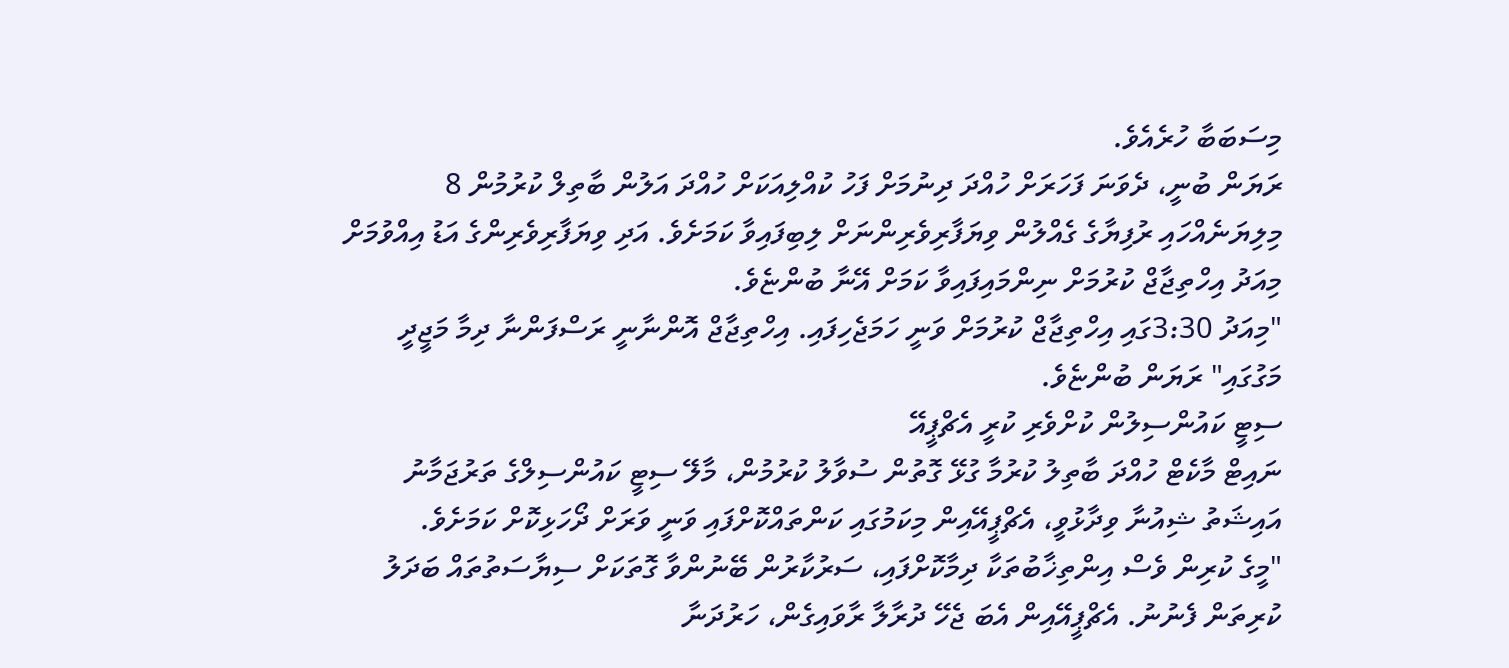މިސަބަބާ ހުރެއެވެ.
ރަޔަން ބުނީ، ދެވަނަ ފަހަރަށް ހުއްދަ ދިނުމަށް ފަހު ކުއްލިއަކަށް ހުއްދަ އަލުން ބާތިލް ކުރުމުން 8 މިލިޔަނެއްހައި ރުފިޔާގެ ގެއްލުން ވިޔަފާރިވެރިންނަށް ލިބިފައިވާ ކަމަށެވެ. އަދި ވިޔަފާރިވެރިންގެ އަޑު އިއްވުމަށް މިއަދު އިހްތިޖާޖް ކުރުމަށް ނިންމައިފައިވާ ކަމަށް އޭނާ ބުންޏެވެ.
"މިއަދު 3:30ގައި އިހްތިޖާޖް ކުރުމަށް ވަނީ ހަމަޖެހިފައި. އިހްތިޖާޖް އޮންނާނީ ރަސްފަންނާ ދިމާ މަޖީދީ މަގުގައި" ރަޔަން ބުންޏެވެ.
ސިޓީ ކައުންސިލުން ކުށްވެރި ކުރީ އެޗްޕީއޭ
ނައިޓް މާކެޓް ހުއްދަ ބާތިލު ކުރުމާ ގުޅޭ ގޮތުން ސުވާލު ކުރުމުން، މާލޭ ސިޓީ ކައުންސިލްގެ ތަރުޖަމާނު އައިޝަތު ޝިއުނާ ވިދާޅުވީ، އެޗްޕީއޭއިން މިކަމުގައި ކަންތައްކޮށްފައި ވަނީ ވަރަށް ދޯހަޅިކޮށް ކަމަށެވެ.
"މީގެ ކުރިން ވެސް އިންތިޚާބުތަކާ ދިމާކޮށްފައި، ސަރުކާރުން ބޭނުންވާ ގޮތަކަށް ސިޔާސަތުތައް ބަދަލު ކުރިތަން ފެނުނު. އެޗްޕީއޭއިން އެބަ ޖެހޭ ދުރާލާ ރާވައިގެން، ހަރުދަނާ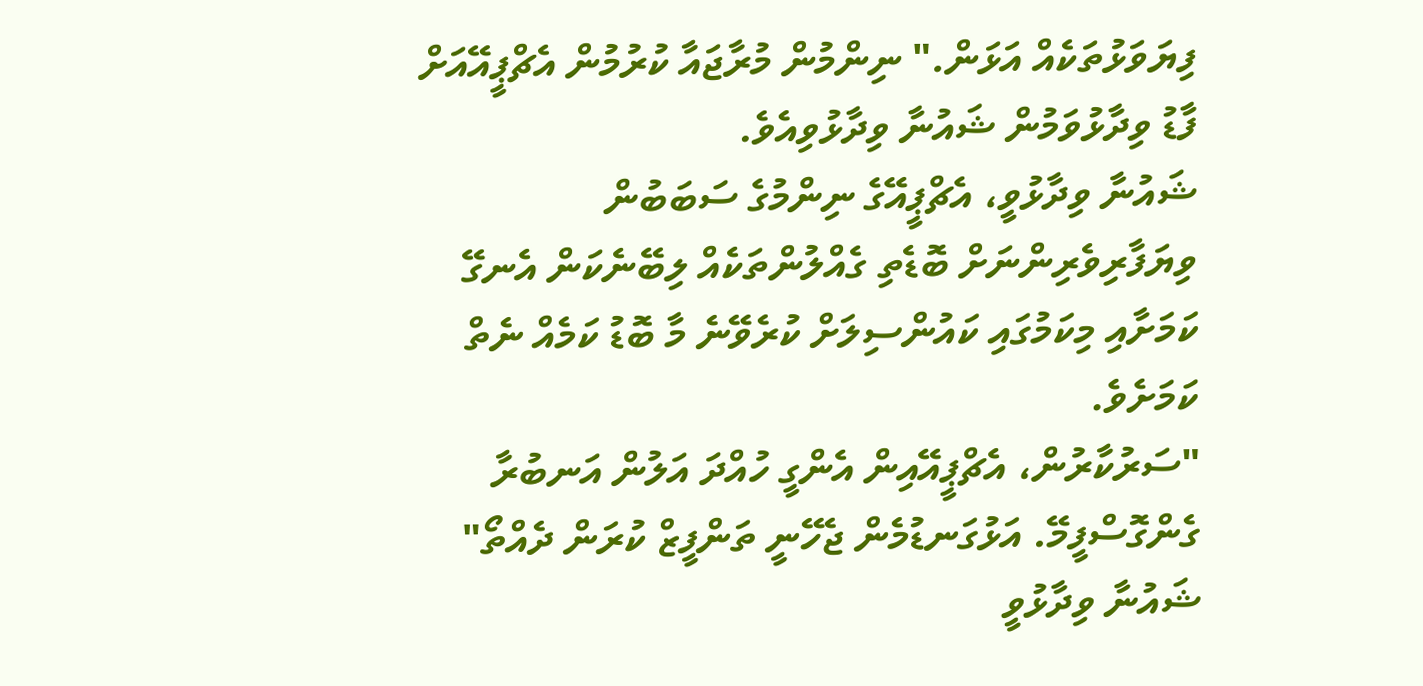ފިޔަވަޅުތަކެއް އަޅަން." ނިންމުން މުރާޖައާ ކުރުމުން އެޗްޕީއޭއަށް ފާޑު ވިދާޅުވަމުން ޝައުނާ ވިދާޅުވިއެވެ.
ޝައުނާ ވިދާޅުވީ، އެޗްޕީއޭގެ ނިންމުގެ ސަބަބުން ވިޔަފާރިވެރިންނަށް ބޮޑެތި ގެއްލުންތަކެއް ލިބޭނެކަން އެނގޭ ކަމަށާއި މިކަމުގައި ކައުންސިލަށް ކުރެވޭނެ މާ ބޮޑު ކަމެއް ނެތް ކަމަށެވެ.
"ސަރުކާރުން، އެޗްޕީއޭއިން އެންގީ ހުއްދަ އަލުން އަނބުރާ ގެންގޮސްފީމޭ. އަޅުގަނޑުމެން ޖެހޭނީ ތަންފީޒް ކުރަން ދެއްތޯ" ޝައުނާ ވިދާޅުވީ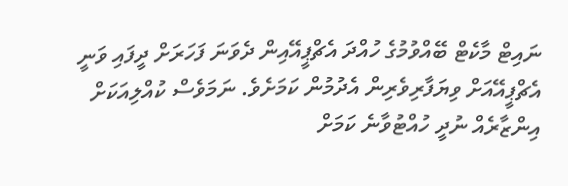ނައިޓް މާކެޓް ބޭއްވުމުގެ ހުއްދަ އެޗްޕީއޭއިން ދެވަނަ ފަހަރަށް ދީފައި ވަނީ އެޗްޕީއޭއަށް ވިޔަފާރިވެރިން އެދުމުން ކަމަށެވެ. ނަމަވެސް ކުއްލިއަކަށް އިންޒާރެއް ނުދީ ހުއްޓުވާނެ ކަމަށް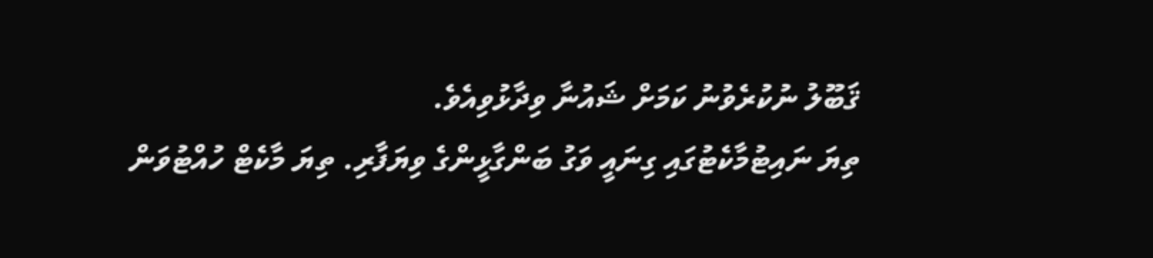ޤަބޫލު ނުކުރެވުނު ކަމަށް ޝައުނާ ވިދާޅުވިއެވެ.
ތިޔަ ނައިޓުމާކެޓުގައި ގިނައީ ވަގު ބަންގާޅީންގެ ވިޔަފާރި. ތިޔަ މާކެޓް ހުއްޓުވަން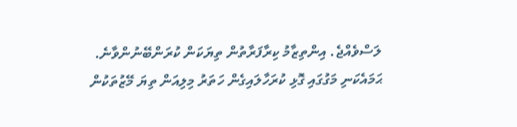ލަސްވެއްޖެ. އިންތިޒާމު ކިރާފަރާތުން ތިޔަކަން ކުރަންބޭނުންވާނެ. ޙަމައެކަނި މަގުގައި ގޮޅި ކުރަހާލައިގެން ހަތަރު މިލިއަން ތިޔަ މޭޒުތަކުން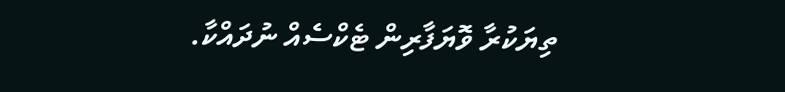ތިޔަކުރާ ވޮޔަފާރިން ޓެކްސެއް ނުދައްކާ.